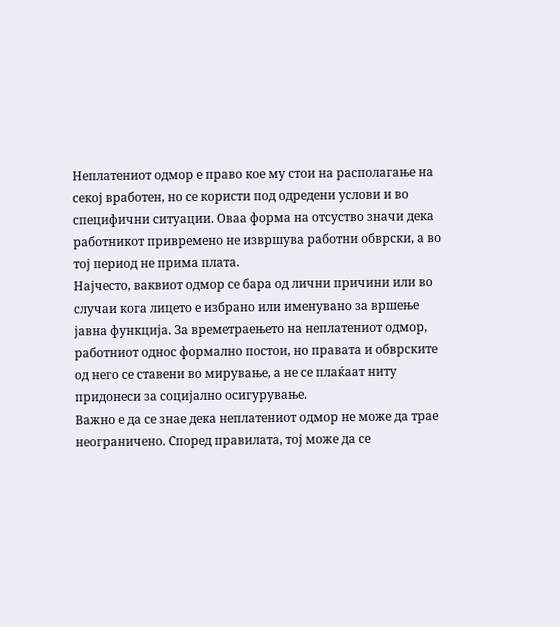Неплатениот одмор е право кое му стои на располагање на секој вработен, но се користи под одредени услови и во специфични ситуации. Оваа форма на отсуство значи дека работникот привремено не извршува работни обврски, а во тој период не прима плата.
Најчесто, ваквиот одмор се бара од лични причини или во случаи кога лицето е избрано или именувано за вршење јавна функција. За времетраењето на неплатениот одмор, работниот однос формално постои, но правата и обврските од него се ставени во мирување, а не се плаќаат ниту придонеси за социјално осигурување.
Важно е да се знае дека неплатениот одмор не може да трае неограничено. Според правилата, тој може да се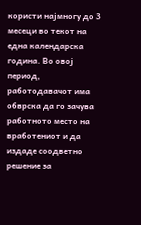користи најмногу до 3 месеци во текот на една календарска година. Во овој период, работодавачот има обврска да го зачува работното место на вработениот и да издаде соодветно решение за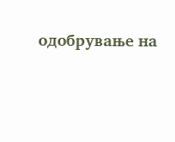одобрување на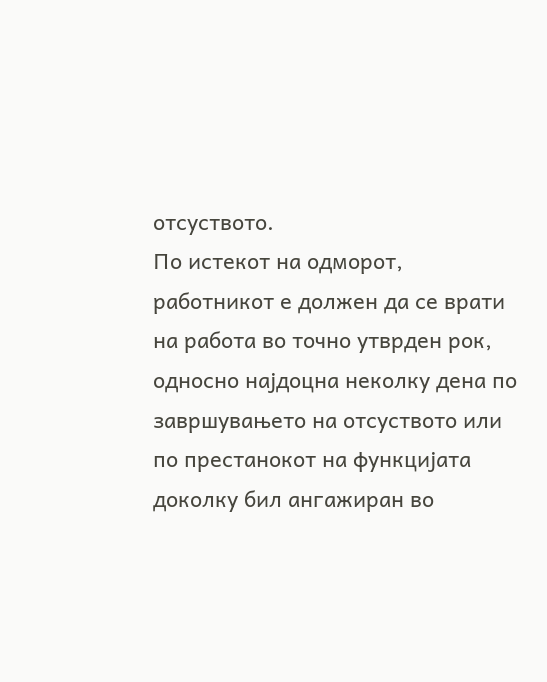отсуството.
По истекот на одморот, работникот е должен да се врати на работа во точно утврден рок, односно најдоцна неколку дена по завршувањето на отсуството или по престанокот на функцијата доколку бил ангажиран во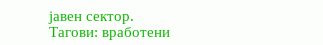јавен сектор.
Тагови: вработени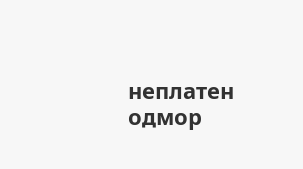неплатен одмор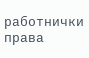работнички права